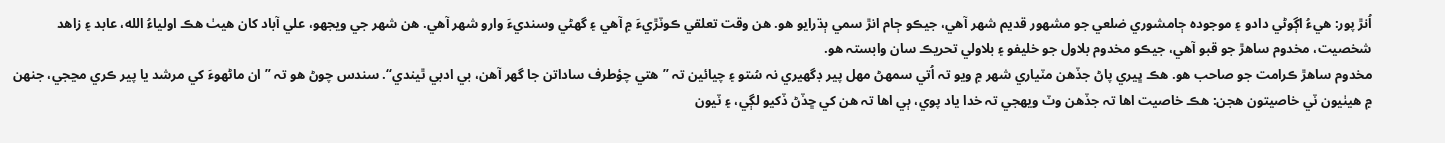اُنڙ پور: هيءُ اڳوڻي دادو ۽ موجودہ ڄامشوري ضلعي جو مشھور قديم شھر آهي، جيڪو ڄام انڙ سمي ٻڌرايو هو. هن وقت تعلقي ڪوٽڙيءَ ۾ آهي ۽ گهڻي وسنديءَ وارو شھر آهي. هن شھر جي ويجهو، علي آباد کان هيٺ هڪ اولياءُ الله، عابد ۽ زاهد شخصيت، مخدوم ساهڙ جو قبو آهي، جيڪو مخدوم بلاول جو خليفو ۽ بلاولي تحريڪ سان وابستہ هو.
مخدوم ساهڙ ڪرامت جو صاحب هو. هڪ ڀيري پاڻ جڏهن مٽياري شھر ۾ ويو تہ اُتي سمهڻ مھل پير ڊگهيري نہ سُتو ۽ چيائين تہ ”هتي چؤطرف ساداتن جا گهر آهن، بي ادبي ٿيندي“. سندس چوڻ هو تہ ”ان ماڻهوءَ کي مرشد يا پير ڪري مڃجي، جنهن ۾ هيٺيون ٽي خاصيتون هجن: هڪ خاصيت اها تہ جڏهن وٽ ويهجي تہ خدا ياد پوي، ٻي اها تہ هن کي ڇڏڻ ڏکيو لڳي، ۽ ٽيون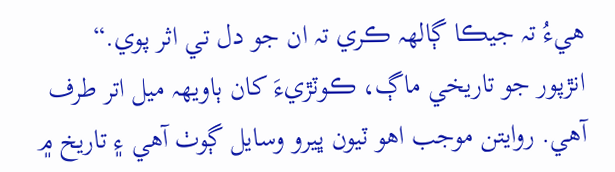هيءُ تہ جيڪا ڳالھہ ڪري تہ ان جو دل تي اثر پوي.“
انڙپور جو تاريخي ماڳ، ڪوٽڙيءَ کان ٻاويھہ ميل اتر طرف آهي. روايتن موجب اهو ٽيون ڀيرو وسايل ڳوٺ آهي ۽ تاريخ ۾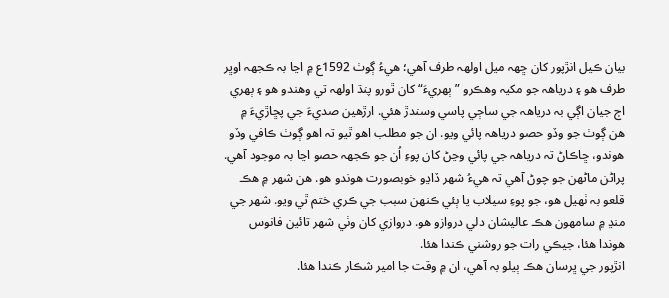بيان ڪيل انڙپور کان ڇھہ ميل اولھہ طرف آهي؛ هيءُ ڳوٺ 1592ع ۾ اڃا بہ ڪجهہ اوڀر طرف هو ۽ درياھہ جو مکيہ وهڪرو ”ٻهريءَ“ کان ٿورو پنڌ اولھہ تي وهندو هو ۽ ٻهري اڄ جيان اڳي بہ درياھہ جي ساڄي پاسي وسندڙ هئي. ارڙهين صديءَ جي پڇاڙيءَ ۾ هن ڳوٺ جو وڏو حصو درياھہ پائي ويو. ان جو مطلب اهو ٿيو تہ اهو ڳوٺ ڪافي وڏو هوندو، ڇاڪاڻ تہ درياھہ جي پائي وڃڻ کان پوءِ اُن جو ڪجهہ حصو اڃا بہ موجود آهي.
پراڻن ماڻهن جو چوڻ آهي تہ هيءُ شھر ڏاڍو خوبصورت هوندو هو. هن شھر ۾ هڪ قلعو بہ ٺهيل هو، جو پوءِ سيلاب يا ٻئي ڪنهن سبب جي ڪري ختم ٿي ويو. شھر جي منڍ ۾ سامهون هڪ عاليشان دلي دروازو هو. دروازي کان وٺي شھر تائين فانوس هوندا هئا، جيڪي رات جو روشني ڪندا هئا.
انڙپور جي ڀرسان هڪ ٻيلو بہ آهي، ان ۾ وقت جا امير شڪار ڪندا هئا.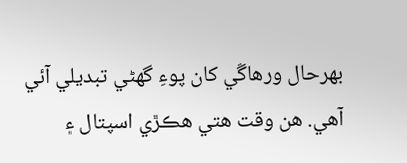بهرحال ورهاڱي کان پوءِ گهڻي تبديلي آئي آهي. هن وقت هتي هڪڙي اسپتال ۽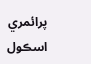پرائمري اسڪول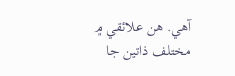آهي. هن علائقي ۾ مختلف ذاتين جا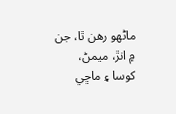ماڻهو رهن ٿا، جن ۾ انڙ، ميمڻ، کوسا ۽ ماڇي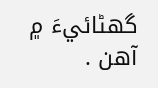گهڻائيءَ ۾ آهن .